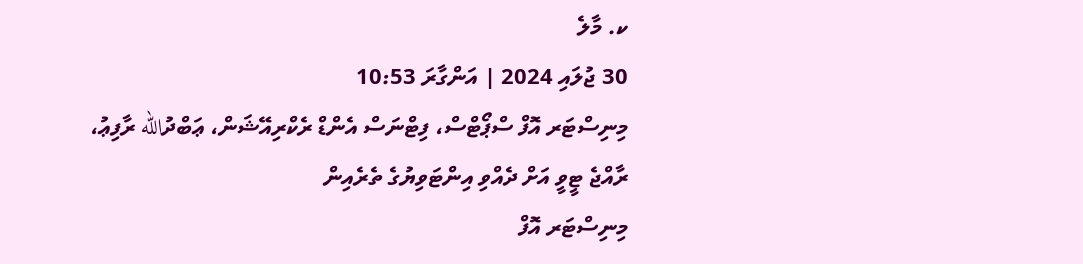ކ. މާލެ
30 ޖުލައި 2024 | އަންގާރަ 10:53
މިނިސްޓަރ އޮފް ސްޕޯޓްސް، ފިޓްނަސް އެންޑް ރެކްރިއޭޝަން، ޢަބްދުالله ރާފިޢު، ރާއްޖެ ޓީވީ އަށް ދެއްވި އިންޓަވިޔުގެ ތެރެއިން
މިނިސްޓަރ އޮފް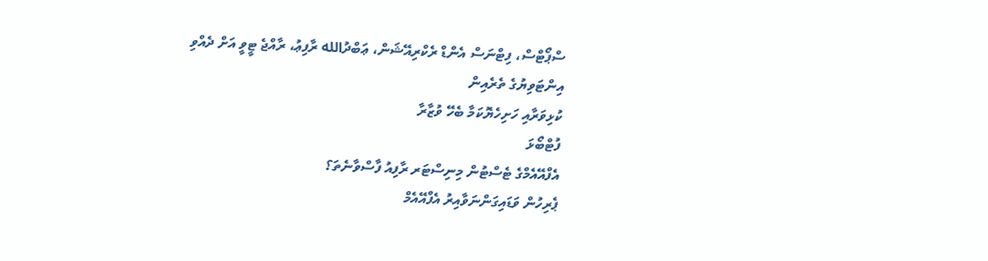ސްޕޯޓްސް، ފިޓްނަސް އެންޑް ރެކްރިއޭޝަން، ޢަބްދުالله ރާފިޢު، ރާއްޖެ ޓީވީ އަށް ދެއްވި އިންޓަވިޔުގެ ތެރެއިން
ކުޅިވަރާއި ހަށިހެޔޮކަމާ ބެހޭ ވުޒާރާ
ފުޓްބޯޅަ
އެފްއޭއެމްގެ ޓެސްޓުން މިނިސްޓަރ ރާފިއު ފާސްވާނެތަ؟
ޕެރިހުން ވަޑައިގަންނަވާއިރު އެފްއޭއެމް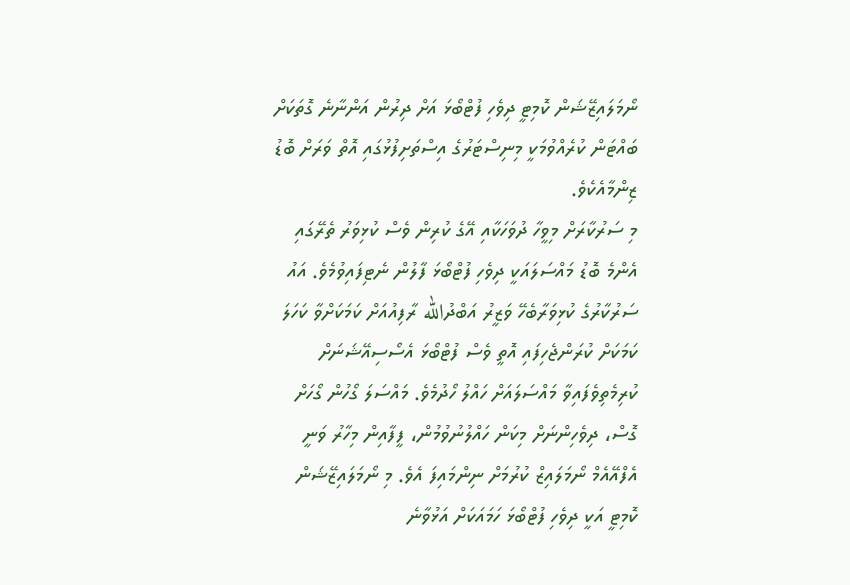ނޯމަލައިޒޭޝަން ކޮމިޓީ ދިވެހި ފުޓްބޯޅަ އަށް ދިރުން އަންނާނެ ގޮތަކަށް ބައްޓަން ކުރެއްވުމަކީ މިނިސްޓަރުގެ އިސްތަށިފުޅުގައި އޮތް ވަރަށް ބޮޑު ޒިންމާއެކެވެ.
މި ސަރުކާރަށް މިވީހާ ދުވަހަކާއި އޭގެ ކުރިން ވެސް ކުޅިވަރު ތެރޭގައި އެންމެ ބޮޑު މައްސަލައަކީ ދިވެހި ފުޓްބޯޅަ ފާލުން ނެޓިފައިވުމެވެ. އައު ސަރުކާރުގެ ކުޅިވަރާބެހޭ ވަޒީރު އަބްދުالله ރާފިއުއަށް ކަމަކަށްވާ ކަހަލަ ކަމަކަށް ކުރަންޖެހިފައި އޮތީ ވެސް ފުޓްބޯޅަ އެސޯސިއޭޝަނަށް ކުރިމެތިވެފައިވާ މައްސަލައަށް ހައްލު ހޯދުމެވެ. މައްސަލަ ގޯހުން ގޯހަށް ގޮސް، ދިވެހިންނަށް މިކަން ހައްލުނުވުމުން، ފީފާއިން މިހާރު ވަނީ އެފްއޭއެމް ނޯމަލައިޒް ކުރުމަށް ނިންމައިފަ އެވެ. މި ނޯމަލައިޒޭޝަން ކޮމިޓީ އަކީ ދިވެހި ފުޓްބޯޅަ ހަމައަކަށް އަޅުވާނެ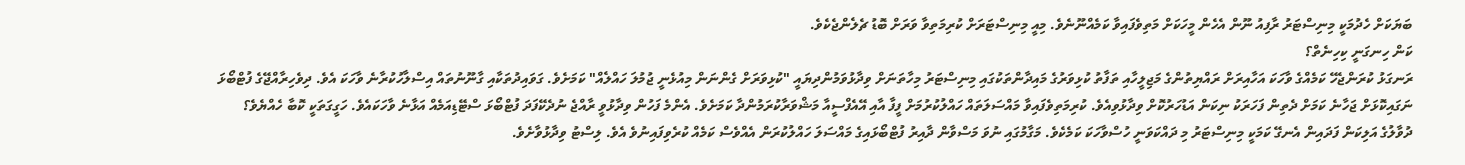ބަޔަކަށް ހެދުމަކީ މިނިސްޓަރު ރާފިއު ނޫން އެހެން މީހަކަށް މަތިވެފައިވާ ކަމެއްނޫނެވެ. މިއީ މިނިސްޓަރަށް ކުރިމަތިވާ ވަރަށް ބޮޑު ޗެލެންޖެކެވެ.
ކަން ހިނގަނީ ކިހިނެތް؟
ރަނގަޅު ކުރަންޖެހޭ ކަމެއްގެ ވާހަކަ އަހާއިރަށް ރައްޔިތުންގެ މަޖިލީހާއި ތަފާތު ކުޅިވަރުގެ މައިދާންތަކުގައި މިނިސްޓަރު މިހާތަނަށް ވިދާޅުވަމުންދިޔައީ "ކުޅިވަރަށް ގެންނަން މިއުޅެނީ ޖުމުލަ ހައްލެއް" ކަމަށެވެ. ގަވައިދުތަކާއި ގާނޫނުތައް އިސްލާހުކުރާނެ ވާހަކަ އެވެ. ދިވެހިރާއްޖޭގެ ފުޓްބޯޅަ ނަގައިކޮޅަށް ޖަހާނެ ކަމަށް ދެތިން ފަހަރަކު ނިކަން އަޑުހަރުކޮށް ވިދާޅުވިއެވެ. ކުރިމަތިވެފައިވާ މައްސަލަތައް ހައްލުކުރުމަށް ފީފާ އާއި އޭއެފްސީއާ މަޝްވަރާކުރަމުންދާ ކަމަށެވެ. އެންމެ ފަހުން ވިދާޅުވީ ރާއްޖެ ނުދެކޭފަދަ ފުޓްބޯޅަ ސްޓޭޑިއަމެއް އަޅާނެ ވާހަކައެވެ. ހަގީގަތަކީ ކޮބާ ހެއްޔެވެ؟
ދުވާލުގެ އަލިކަން ފަދައިން އެނގޭ ކަމަކީ މިނިސްޓަރު މި ދައްކަވަނީ ހުސްވާހަކަ ކަމެކެވެ. މަގާމުގައި ނުވަ މަސްވާން ދާއިރު ފުޓްބޯޅައިގެ މައްސަލަ ހައްލުކުރަން އެއްވެސް ކަމެއް ކުރެވިފައިނުވެ އެވެ. ލިސްޓު ވިދާޅުވާށެވެ.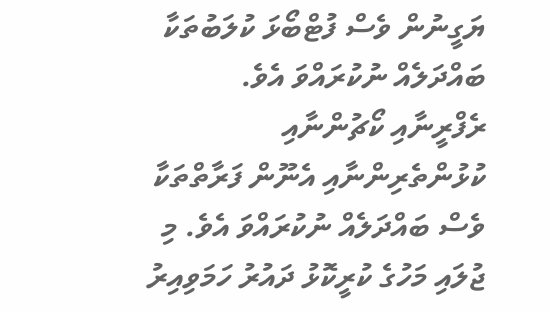ޔަގީނުން ވެސް ފުޓްބޯޅަ ކުލަބުތަކާ ބައްދަލެއް ނުކުރައްވަ އެވެ. ރެފްރީނާއި ކޯޗުންނާއި ކުޅުންތެރިންނާއި އެނޫން ފަރާތްތަކާ ވެސް ބައްދަލެއް ނުކުރައްވަ އެވެ. މި ޖުލައި މަހުގެ ކުރީކޮޅު ދައުރު ހަމަވިއިރު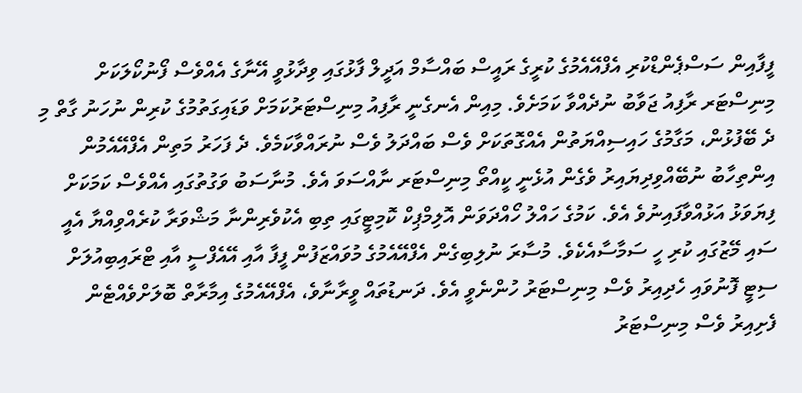ފީފާއިން ސަސްޕެންޑްކުރި އެފްއޭއެމުގެ ކުރީގެ ރައީސް ބައްސާމް އަދީލް ފާޅުގައި ވިދާޅުވީ އޭނާގެ އެއްވެސް ފޯނުކޯލަކަށް މިނިސްޓަރ ރާފިއު ޖަވާބު ނުދެއްވާ ކަމަށެވެ. މިއިން އެނގެނީ ރާފިއު މިނިސްޓަރުކަމަށް ވަޑައިގަތުމުގެ ކުރިން ނުހަނު ގާތް މި ދެ ބޭފުޅުން، މަގާމުގެ ހައިސިއްޔަތުން އެއްގޮތަކަށް ވެސް ބައްދަލު ވެސް ނުރައްވާކަމެވެ. ދެ ފަހަރު މަތިން އެފްއޭއެމުން އިންތިހާބު ނުބޭއްވިދިޔައިރު ވެގެން އުޅެނީ ކީއްތޯ މިނިސްޓަރ ނާއްސަވަ އެވެ. މުނާސަބު ވަގުތުގައި އެއްވެސް ކަމަކަށް ފިޔަވަޅު އަޅުއްވާފައިނުވެ އެވެ. ކަމުގެ ހައްލު ހޯއްދަވަން އޮލިމްޕިކް ކޮމިޓީގައި ތިބި އެކުވެރިންނާ މަޝްވަރާ ކުރެއްވިއްޔާ އެއީ ސައި މޭޒުގައި ކުރި ހީ ސަމާސާއެކެވެ. މުސާރަ ނުލިބިގެން އެފްއޭއެމުގެ މުވައްޒަފުން ފީފާ އާއި އޭއެފްސީ އާއި ޓްރައިބިއުލަށް ސިޓީ ފޮނުވައި ހެދިއިރު ވެސް މިނިސްޓަރު ހުންނެވީ އެވެ. ދަނޑުތައް ވީރާނާވެ، އެފްއޭއެމުގެ އިމާރާތް ބޮލަށްވެއްޓެން ފެށިއިރު ވެސް މިނިސްޓަރު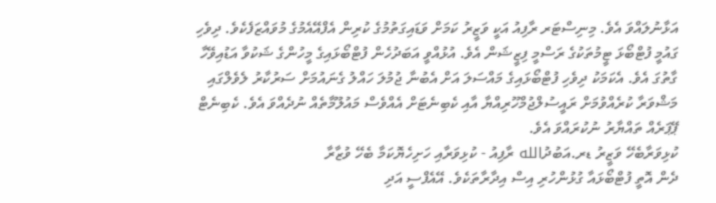އަޅާނުލައްވަ އެވެ. މިނިސްޓަރ ރާފިއު އަކީ ވަޒީރު ކަމަށް ވަޑައިގަތުމުގެ ކުރިން އެފްއޭއެމުގެ މުވައްޒަފެކެވެ. ދިވެހި ގައުމީ ފުޓްބޯޅަ ޓީމުތަކުގެ ރަސްމީ ފިޒީޝަން އެވެ. އުޅުއްވީ އަބަދުހެން ފުޓްބޯޅައިގެ މީހުންގެ ޝަކުވާ އަޑުއިވޭހާ ގާތުގަ އެވެ. އެކަމަކު ދިވެހި ފުޓްބޯޅައިގެ މައްސަލަ އަށް އެބުނާ ޖުމުލަ ހައްލު ގެނައުމަށް ސަރުކާރު ލެވެލްގައި މަޝްވަރާ ކުރެއްވުމަށް ރައީސުލްޖުމްހޫރިއްޔާ އާއި ކެބިނެޓަށް އެއްވެސް މައުލޫމާތެއް ނުދެއްވަ އެވެ. ކެބިނެޓް ޕޭޕަރެއް ތައްޔާރު ނުކުރައްވަ އެވެ.
ކުޅިވަރާބެހޭ ވަޒީރު ޑރ.އަބުދުالله ރާފިއު - ކުޅިވަރާއި ހަށިހެޔޮކަމާ ބެހޭ ވުޒާރާ
ދެން އޮތީ ފުޓްބޯޅައާ ގުޅުންހުރި އިސް އިދާރާތަކެވެ. އޭއެފްސީ އަދި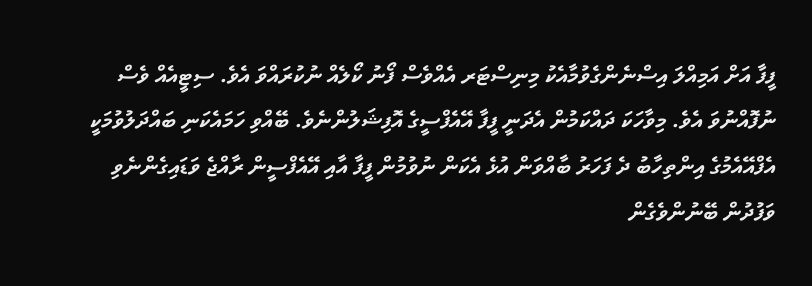ފީފާ އަށް އަމިއްލަ އިސްނެންގެވުމާއެކު މިނިސްޓަރ އެއްވެސް ފޯނު ކޯލެއް ނުކުރައްވަ އެވެ. ސިޓީއެއް ވެސް ނުފޮއްނުވަ އެވެ. މިވާހަކަ ދައްކަމުން އެދަނީ ފީފާ އޭއެފްސީގެ އޮފިޝަލުންނެވެ. ބޭއްވި ހަމައެކަނި ބައްދަލުވުމަކީ އެފްއޭއެމުގެ އިންތިހާބު ދެ ފަހަރު ބާއްވަން އުޅެ އެކަން ނުވުމުން ފީފާ އާއި އޭއެފްސީން ރާއްޖެ ވަޑައިގެންނެވި ވަފުދުން ބޭނުންވެގެން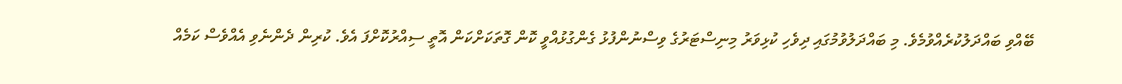ބޭއްވި ބައްދަލުކުރެއްވުމެވެ. މި ބައްދަލުވުމުގައި ދިވެހި ކުޅިވަރު މިނިސްޓަރުގެ ވިސްނުންފުޅު ގެންގުޅުއްވީ ކޮން ގޮތަކަށްކަން އޮތީ ސިއްރުކޮށްފަ އެވެ. ކުރިން ދެންނެވި އެއްވެސް ކަމެއް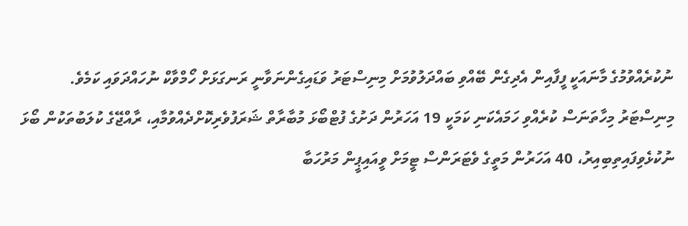ނުކުރެއްވުމުގެ މާނައަކީ ފީފާއިން އެދިގެން ބޭއްވި ބައްދަލުވުމަށް މިނިސްޓަރު ވަޑައިގެންނަވާނީ ރަނގަޅަށް ހޯމްވާކް ނުހައްދަވައި ކަމެވެ.
މިނިސްޓަރު މިހާތަނަސް ކުރެއްވި ހަމައެކަނި ކަމަކީ 19 އަހަރުން ދަށުގެ ފުޓްބޯޅަ މުބާރާތް ޝަރަފުވެރިކޮށްދެއްވުމާއި، ރާއްޖޭގެ ކުލަބުތަކުން ބޯޅަ ނުކުޅެވިފައިތިބިއިރު، 40 އަހަރުން މަތީގެ ވެޓަރަންސް ޓީމަށް ވީއައިޕީން މަރުހަބާ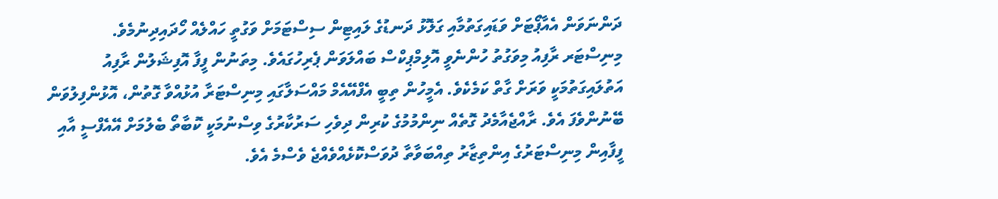ދަންނަވަން އެއާޕޯޓަށް ވަޑައިގަތުމާއި ގަލޮޅު ދަނޑުގެ ލައިޓިން ސިސްޓަމަށް ވަގުތީ ހައްލެއް ހޯދައިދިނުމެވެ.
މިނިސްޓަރ ރާފިއު މިވަގުތު ހުންނެވީ އޮލިމްޕިކްސް ބައްލަވަން ޕެރިހުގައެވެ. މިތަނުން ފީފާ އޮފިޝަލުން ރާފިއު އަތުލައިގަތުމަކީ ވަރަށް ގާތް ކަމެކެވެ. އެމީހުން ތިބީ އެފްއޭއެމް މައްސަލާގައި މިނިސްޓަރާ އުޅުއްވާ ގޮތުން، އޮޅުންފިލުވަން ބޭނުންވެފަ އެވެ. ރާއްޖެއާމެދު ގޮތެއް ނިންމުމުގެ ކުރިން ދިވެހި ސަރުކާރުގެ ވިސްނުމަކީ ކޮބާތޯ ބެލުމަށް އޭއެފްސީ އާއި ފީފާއިން މިނިސްޓަރުގެ އިންތިޒާރު ތިއްބަވާތާ ދުވަސްކޮޅެއްވެއްޖެ ވެސްމެ އެވެ.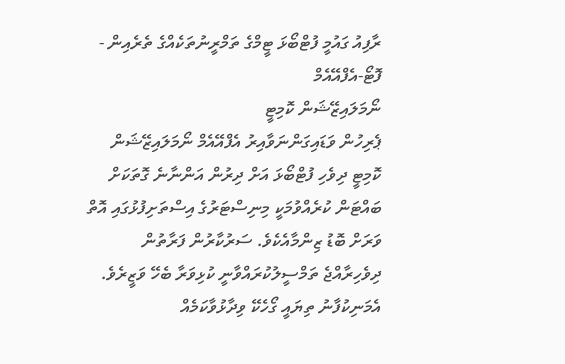ރާފިއު ގައުމީ ފުޓްބޯޅަ ޓީމްގެ ތަމްރީނުތަކެއްގެ ތެރެއިން - ފޮޓޯ-އެފްއޭއެމް
ނޯމަލައިޒޭޝަން ކޮމިޓީ
ޕެރިހުން ވަޑައިގަންނަވާއިރު އެފްއޭއެމް ނޯމަލައިޒޭޝަން ކޮމިޓީ ދިވެހި ފުޓްބޯޅަ އަށް ދިރުން އަންނާނެ ގޮތަކަށް ބައްޓަން ކުރެއްވުމަކީ މިނިސްޓަރުގެ އިސްތަށިފުޅުގައި އޮތް ވަރަށް ބޮޑު ޒިންމާއެކެވެ. ސަރުކާރުން ފަރާތުން ދިވެހިރާއްޖެ ތަމްސީލުކުރައްވާނީ ކުޅިވަރާ ބެހޭ ވަޒީރެވެ. އެމަނިކުފާނު ތިޔައީ ގޯހެކޭ ވިދާޅުވާކަމެއް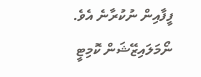ފީފާއިން ނުކުރާނެ އެވެ. ނޯމަލައިޒޭޝަން ކޮމިޓީ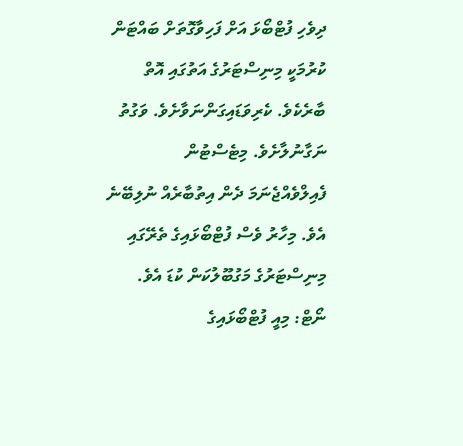ދިވެހި ފުޓްބޯޅަ އަށް ފަހިވާގޮތަށް ބައްޓަން ކުރުމަކީ މިނިސްޓަރުގެ އަތުގައި އޮތް ބާރެކެވެ. ކެރިވަޑައިގަންނަވާށެވެ. ވަގުތު ނަގާނުލާށެވެ. މިޓެސްޓުން ފެއިލްވެއްޖެނަމަ ދެން އިތުބާރެއް ނުލިބޭނެ އެވެ. މިހާރު ވެސް ފުޓްބޯޅައިގެ ތެރޭގައި މިނިސްޓަރުގެ މަގުބޫލުކަން ކުޑަ އެވެ.
ނޯޓް: މިއީ ފުޓްބޯޅައިގެ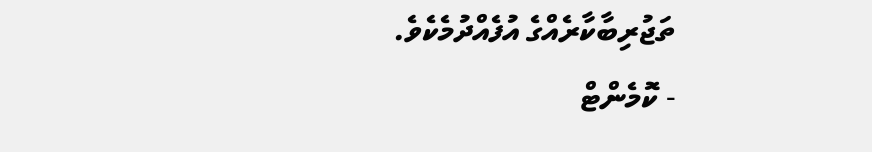ތަޖުރިބާކާރެއްގެ އުފެއްދުމެކެވެ.
- ކޮމެންޓް